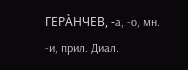ГЕРА̀НЧЕВ, -а, -о, мн. -и, прил. Диал.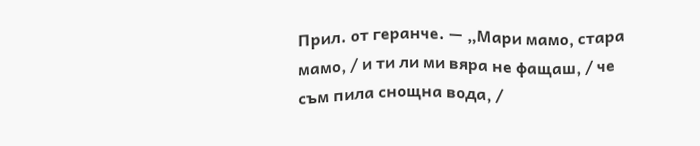Прил. от геранче. — „Мари мамо, стара мамо, / и ти ли ми вяра не фащаш, / че съм пила снощна вода, /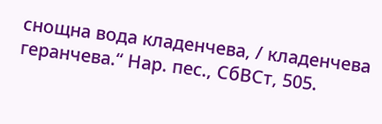снощна вода кладенчева, / кладенчева геранчева.“ Нар. пес., СбВСт, 505.